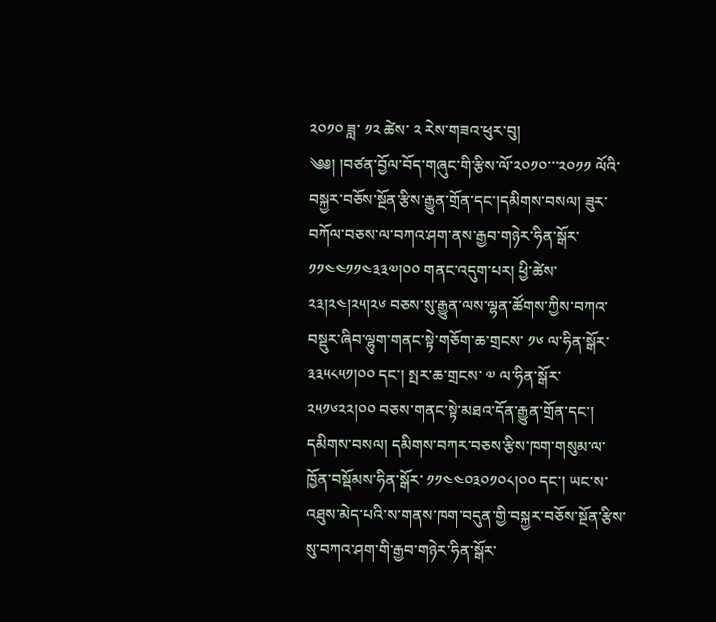༢༠༡༠ ཟླ་ ༡༢ ཚེས་ ༢ རེས་གཟའ་ཕུར་བུ།
༄༅། །བཙན་བྱོལ་བོད་གཞུང་གི་རྩིས་ལོ་༢༠༡༠་་་༢༠༡༡ ལོའི་བསྐྱར་བཅོས་སྔོན་རྩིས་རྒྱུན་གྲོན་དང་།དམིགས་བསལ། ཟུར་བཀོལ་བཅས་ལ་བཀའ་ཤག་ནས་རྒྱབ་གཉེར་ཧིན་སྒོར་ ༡༡༤༤༡༡༤༣༣༧།༠༠ གནང་འདུག་པར། ཕྱི་ཚེས་ ༢༣།༢༤།༢༥།༢༦ བཅས་སུ་རྒྱུན་ལས་ལྷན་ཚོགས་ཀྱིས་བཀའ་བསྡུར་ཞིབ་ལྷུག་གནང་སྟེ་གཅོག་ཆ་གྲངས་ ༡༦ ལ་ཧིན་སྒོར་ ༣༣༥༨༥༡།༠༠ དང་། སྤར་ཆ་གྲངས་ ༧ ལ་ཧིན་སྒོར་ ༢༥༡༦༢༢།༠༠ བཅས་གནང་སྟེ་མཐའ་དོན་རྒྱུན་གྲོན་དང་། དམིགས་བསལ། དམིགས་བཀར་བཅས་རྩིས་ཁག་གསུམ་ལ་ཁྱོན་བསྡོམས་ཧིན་སྒོར་ ༡༡༤༤༠༣༠༡༠༨།༠༠ དང་། ཡང་ས་འཐུས་མེད་པའི་ས་གནས་ཁག་བདུན་གྱི་བསྐྱར་བཅོས་སྔོན་རྩིས་སུ་བཀའ་ཤག་གི་རྒྱབ་གཉེར་ཧིན་སྒོར་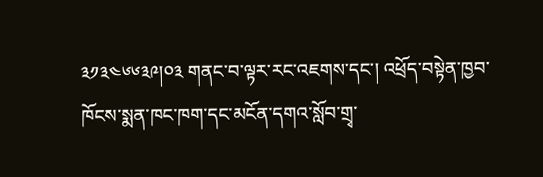༣༡༣༤༦༦༣༩།༠༣ གནང་བ་ལྟར་རང་འཇགས་དང་། འཕྲོད་བསྟེན་ཁྱབ་ཁོངས་སྨན་ཁང་ཁག་དང་མངོན་དགའ་སློབ་གྲྭ་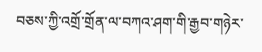བཅས་ཀྱི་འགྲོ་གྲོན་ལ་བཀའ་ཤག་གི་རྒྱབ་གཉེར་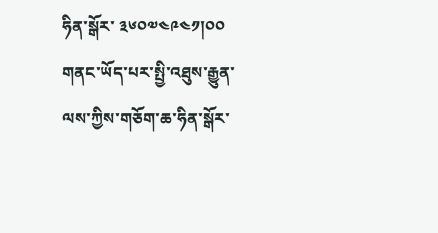ཧིན་སྒོར་ ༣༦༠༧༤༩༤༡།༠༠ གནང་ཡོད་པར་སྤྱི་འཐུས་རྒྱུན་ལས་ཀྱིས་གཅོག་ཆ་ཧིན་སྒོར་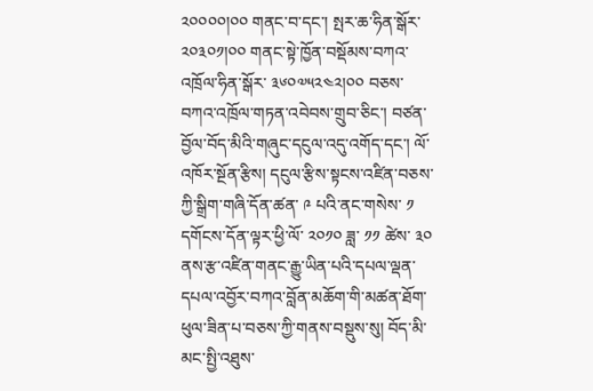༢༠༠༠༠།༠༠ གནང་བ་དང་། སྤར་ཆ་ཧིན་སྒོར་ ༢༠༣༠༡།༠༠ གནང་སྟེ་ཁྱོན་བསྡོམས་བཀའ་འཁྲོལ་ཧིན་སྒོར་ ༣༦༠༧༥༢༤༢།༠༠ བཅས་བཀའ་འཁྲོལ་གཏན་འབེབས་གྲུབ་ཅིང་། བཙན་བྱོལ་བོད་མིའི་གཞུང་དངུལ་འདུ་འགོད་དང་། ལོ་འཁོར་སྔོན་རྩིས། དངུལ་རྩིས་སྟངས་འཛིན་བཅས་ཀྱི་སྒྲིག་གཞི་དོན་ཚན་ ༩ པའི་ནང་གསེས་ ༡ དགོངས་དོན་ལྟར་ཕྱི་ལོ་ ༢༠༡༠ ཟླ་ ༡༡ ཚེས་ ༣༠ ནས་རྩ་འཛིན་གནང་རྒྱུ་ཡིན་པའི་དཔལ་ལྡན་དཔལ་འབྱོར་བཀའ་བློན་མཆོག་གི་མཚན་ཐོག་ཕུལ་ཟིན་པ་བཅས་ཀྱི་གནས་བསྡུས་སུ། བོད་མི་མང་སྤྱི་འཐུས་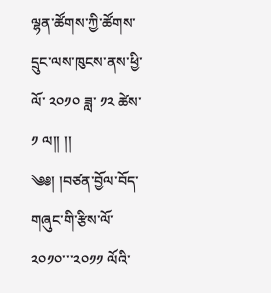ལྷན་ཚོགས་ཀྱི་ཚོགས་དྲུང་ལས་ཁུངས་ནས་ཕྱི་ལོ་ ༢༠༡༠ ཟླ་ ༡༢ ཚེས་ ༡ ལ།། །།
༄༅། །བཙན་བྱོལ་བོད་གཞུང་གི་རྩིས་ལོ་ ༢༠༡༠་་་༢༠༡༡ ལོའི་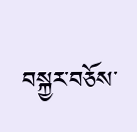བསྐྱར་བཅོས་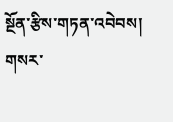སྔོན་རྩིས་གཏན་འབེབས།
གསར་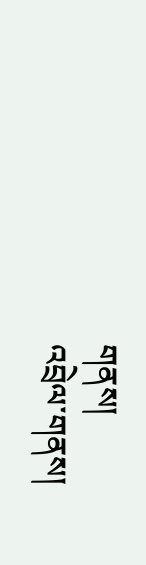གནས།
འབྲེལ་གནས།